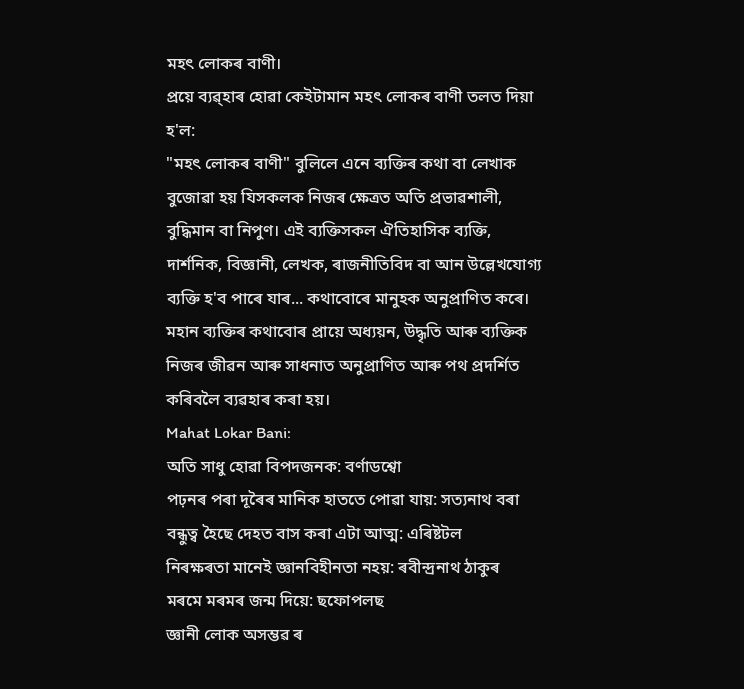মহৎ লোকৰ বাণী।
প্ৰয়ে ব্যৱ্হাৰ হোৱা কেইটামান মহৎ লোকৰ বাণী তলত দিয়া হ'ল:
"মহৎ লোকৰ বাণী" বুলিলে এনে ব্যক্তিৰ কথা বা লেখাক বুজোৱা হয় যিসকলক নিজৰ ক্ষেত্ৰত অতি প্ৰভাৱশালী, বুদ্ধিমান বা নিপুণ। এই ব্যক্তিসকল ঐতিহাসিক ব্যক্তি, দাৰ্শনিক, বিজ্ঞানী, লেখক, ৰাজনীতিবিদ বা আন উল্লেখযোগ্য ব্যক্তি হ'ব পাৰে যাৰ... কথাবোৰে মানুহক অনুপ্ৰাণিত কৰে। মহান ব্যক্তিৰ কথাবোৰ প্ৰায়ে অধ্যয়ন, উদ্ধৃতি আৰু ব্যক্তিক নিজৰ জীৱন আৰু সাধনাত অনুপ্ৰাণিত আৰু পথ প্ৰদৰ্শিত কৰিবলৈ ব্যৱহাৰ কৰা হয়।
Mahat Lokar Bani:
অতি সাধু হোৱা বিপদজনক: বৰ্ণাডশ্বো
পঢ়নৰ পৰা দূৰৈৰ মানিক হাততে পোৱা যায়: সত্যনাথ বৰা
বন্ধুত্ব হৈছে দেহত বাস কৰা এটা আত্ম: এৰিষ্টটল
নিৰক্ষৰতা মানেই জ্ঞানবিহীনতা নহয়: ৰবীন্দ্ৰনাথ ঠাকুৰ
মৰমে মৰমৰ জন্ম দিয়ে: ছফোপলছ
জ্ঞানী লোক অসম্ভৱ ৰ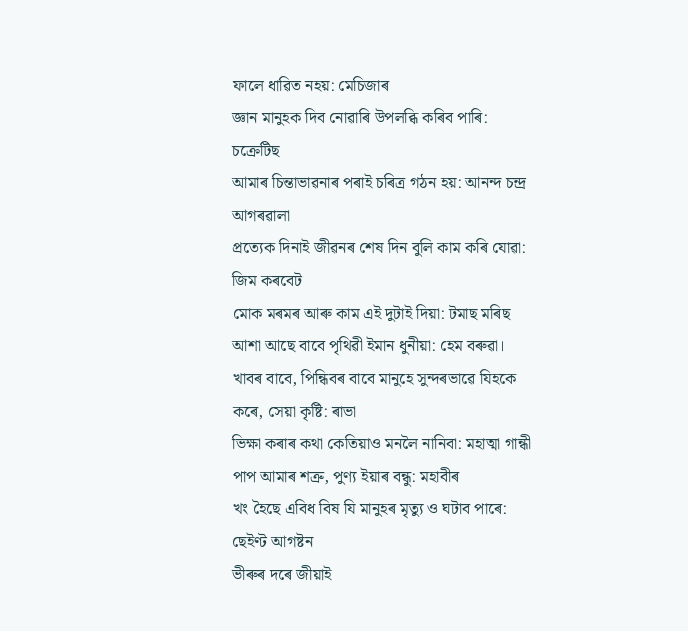ফালে ধাৱিত নহয়: মেচিজাৰ
জ্ঞান মানুহক দিব নোৱাৰি উপলব্ধি কৰিব পাৰি: চক্রেটিছ
আমাৰ চিন্তাভাৱনাৰ পৰাই চৰিত্ৰ গঠন হয়: আনন্দ চন্দ্ৰ আগৰৱালা
প্ৰত্যেক দিনাই জীৱনৰ শেষ দিন বুলি কাম কৰি যোৱা: জিম কৰবেট
মোক মৰমৰ আৰু কাম এই দুটাই দিয়া: টমাছ মৰিছ
আশা আছে বাবে পৃথিৱী ইমান ধুনীয়া: হেম বৰুৱা।
খাবৰ বাবে, পিন্ধিবৰ বাবে মানুহে সুন্দৰভাৱে যিহকে কৰে, সেয়া কৃষ্টি: ৰাভা
ভিক্ষা কৰাৰ কথা কেতিয়াও মনলৈ নানিবা: মহাত্মা গান্ধী
পাপ আমাৰ শত্ৰু, পুণ্য ইয়াৰ বন্ধু: মহাবীৰ
খং হৈছে এবিধ বিষ যি মানুহৰ মৃত্যু ও ঘটাব পাৰে: ছেইণ্ট আগষ্টন
ভীৰুৰ দৰে জীয়াই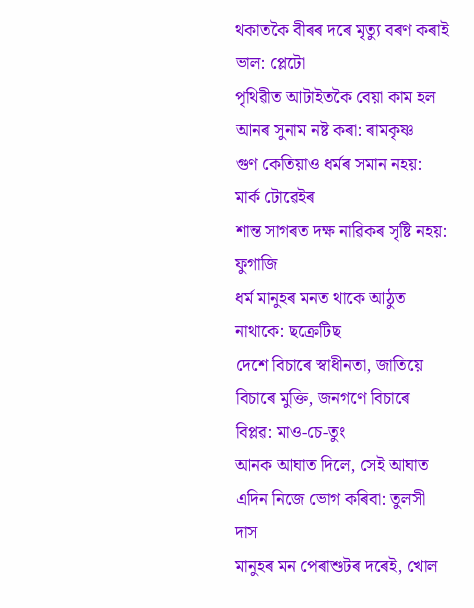থকাতকৈ বীৰৰ দৰে মৃত্যু বৰণ কৰাই ভাল: প্লেটো
পৃথিৱীত আটাইতকৈ বেয়া কাম হল আনৰ সুনাম নষ্ট কৰা: ৰামকৃষ্ণ
গুণ কেতিয়াও ধৰ্মৰ সমান নহয়: মাৰ্ক টোৱেইৰ
শান্ত সাগৰত দক্ষ নাৱিকৰ সৃষ্টি নহয়: ফুগাজি
ধৰ্ম মানুহৰ মনত থাকে আঠুত নাথাকে: ছক্ৰেটিছ
দেশে বিচাৰে স্বাধীনতা, জাতিয়ে বিচাৰে মুক্তি, জনগণে বিচাৰে বিপ্লৱ: মাও-চে-তুং
আনক আঘাত দিলে, সেই আঘাত এদিন নিজে ভোগ কৰিবা: তুলসী দাস
মানুহৰ মন পেৰাশুটৰ দৰেই, খোল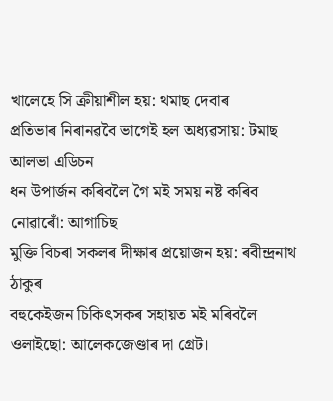খালেহে সি ক্ৰীয়াশীল হয়: থমাছ দেবাৰ
প্ৰতিভাৰ নিৰানৱবৈ ভাগেই হল অধ্যৱসায়: টমাছ আলভা এডিচন
ধন উপাৰ্জন কৰিবলৈ গৈ মই সময় নষ্ট কৰিব নোৱাৰোঁ: আগাচিছ
মুক্তি বিচৰা সকলৰ দীক্ষাৰ প্ৰয়োজন হয়: ৰবীন্দ্ৰনাথ ঠাকুৰ
বহুকেইজন চিকিৎসকৰ সহায়ত মই মৰিবলৈ ওলাইছো: আলেকজেণ্ডাৰ দা গ্ৰেট।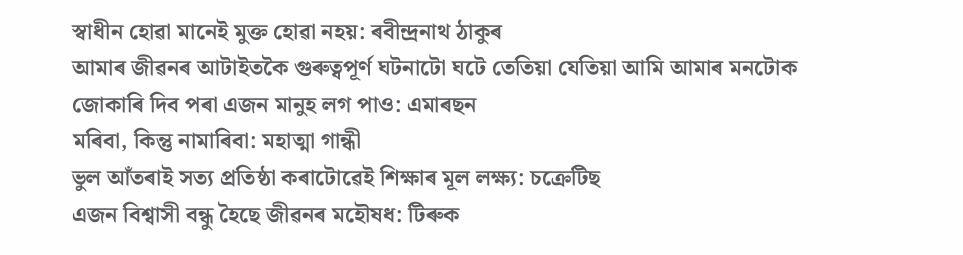স্বাধীন হোৱা মানেই মুক্ত হোৱা নহয়: ৰবীন্দ্ৰনাথ ঠাকুৰ
আমাৰ জীৱনৰ আটাইতকৈ গুৰুত্বপূৰ্ণ ঘটনাটো ঘটে তেতিয়া যেতিয়া আমি আমাৰ মনটোক জোকাৰি দিব পৰা এজন মানুহ লগ পাও: এমাৰছন
মৰিবা, কিন্তু নামাৰিবা: মহাত্মা গান্ধী
ভুল আঁতৰাই সত্য প্ৰতিষ্ঠা কৰাটোৱেই শিক্ষাৰ মূল লক্ষ্য: চক্রেটিছ
এজন বিশ্বাসী বন্ধু হৈছে জীৱনৰ মহৌষধ: টিৰুক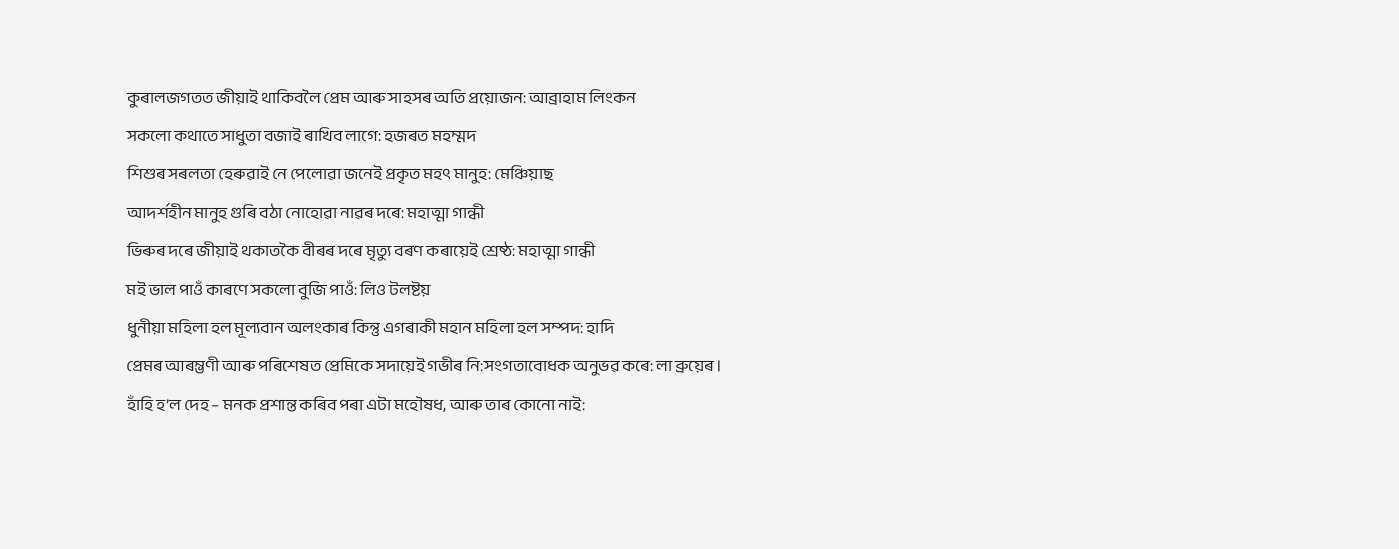কুৰালজগতত জীয়াই থাকিবলৈ প্ৰেম আৰু সাহসৰ অতি প্ৰয়োজন: আব্ৰাহাম লিংকন
সকলো কথাতে সাধুতা বজাই ৰাখিব লাগে: হজৰত মহম্মদ
শিশুৰ সৰলতা হেৰুৱাই নে পেলোৱা জনেই প্ৰকৃত মহৎ মানুহ: মেঞ্চিয়াছ
আদৰ্শহীন মানুহ গুৰি বঠা নোহোৱা নাৱৰ দৰে: মহাত্মা গান্ধী
ভিৰুৰ দৰে জীয়াই থকাতকৈ বীৰৰ দৰে মৃত্যু বৰণ কৰায়েই শ্ৰেষ্ঠ: মহাত্মা গান্ধী
মই ভাল পাওঁ কাৰণে সকলো বুজি পাওঁ: লিও টলষ্টয়
ধুনীয়া মহিলা হল মূল্যবান অলংকাৰ কিন্তু এগৰাকী মহান মহিলা হল সম্পদ: হাদি
প্ৰেমৰ আৰম্ভণী আৰু পৰিশেষত প্ৰেমিকে সদায়েই গভীৰ নি:সংগতাবোধক অনুভৱ কৰে: লা ব্ৰুয়েৰ ।
হাঁহি হ’ল দেহ – মনক প্ৰশান্ত কৰিব পৰা এটা মহৌষধ, আৰু তাৰ কোনো নাই: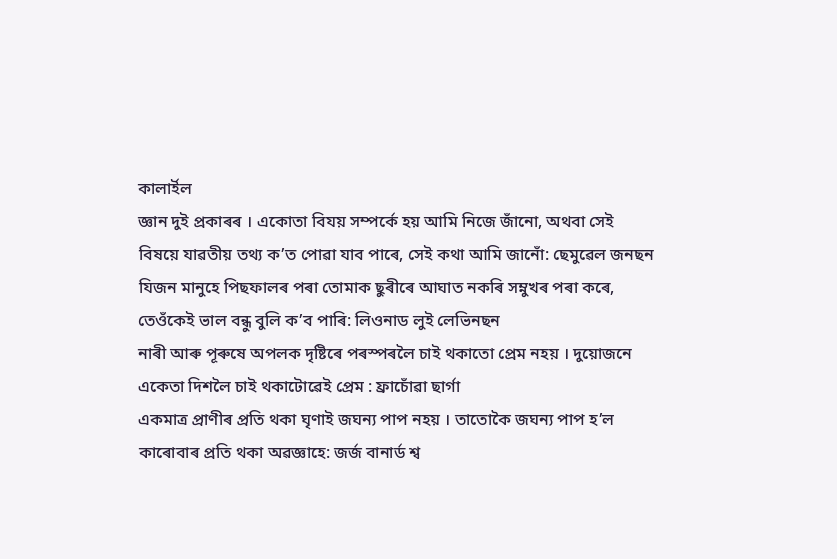কালাৰ্ইল
জ্ঞান দুই প্ৰকাৰৰ । একোতা বিযয় সম্পৰ্কে হয় আমি নিজে জাঁনো, অথবা সেই বিষয়ে যাৱতীয় তথ্য ক’ত পোৱা যাব পাৰে, সেই কথা আমি জানোঁ: ছেমুৱেল জনছন
যিজন মানুহে পিছফালৰ পৰা তোমাক ছুৰীৰে আঘাত নকৰি সম্নুখৰ পৰা কৰে, তেওঁকেই ভাল বন্ধু বুলি ক’ব পাৰি: লিওনাড লুই লেভিনছন
নাৰী আৰু পূৰুষে অপলক দৃষ্টিৰে পৰস্পৰলৈ চাই থকাতো প্ৰেম নহয় । দুয়োজনে একেতা দিশলৈ চাই থকাটোৱেই প্ৰেম : ফ্ৰাচোঁৱা ছাৰ্গা
একমাত্ৰ প্ৰাণীৰ প্ৰতি থকা ঘৃণাই জঘন্য পাপ নহয় । তাতোকৈ জঘন্য পাপ হ’ল কাৰোবাৰ প্ৰতি থকা অৱজ্ঞাহে: জৰ্জ বানাৰ্ড শ্ব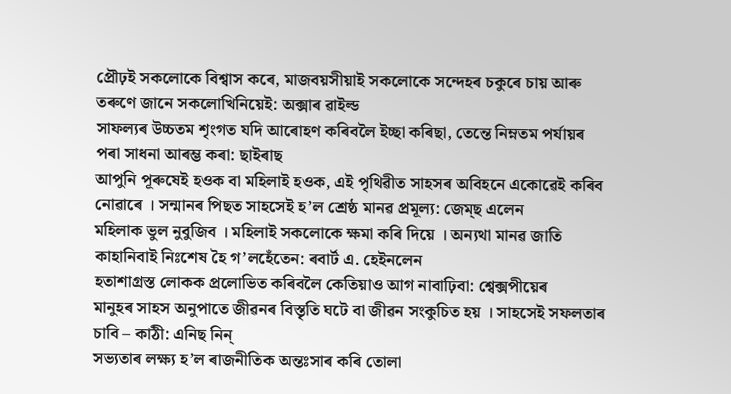প্ৰৌঢ়ই সকলোকে বিশ্বাস কৰে, মাজবয়সীয়াই সকলোকে সন্দেহৰ চকুৰে চায় আৰু তৰুণে জানে সকলোখিনিয়েই: অক্সাৰ ৱাইল্ড
সাফল্যৰ উচ্চতম শৃংগত যদি আৰোহণ কৰিবলৈ ইচ্ছা কৰিছা, তেন্তে নিম্নতম পৰ্যায়ৰ পৰা সাধনা আৰম্ভ কৰা: ছাইৰাছ
আপুনি পূৰুষেই হওক বা মহিলাই হওক, এই পৃথিৱীত সাহসৰ অবিহনে একোৱেই কৰিব নোৱাৰে । সন্মানৰ পিছত সাহসেই হ’ল শ্ৰেষ্ঠ মানৱ প্ৰমূল্য: জেম্ছ এলেন
মহিলাক ভুল নুবুজিব । মহিলাই সকলোকে ক্ষমা কৰি দিয়ে । অন্যথা মানৱ জাতি কাহানিবাই নিঃশেষ হৈ গ’লহেঁতেন: ৰবাৰ্ট এ. হেইনলেন
হতাশাগ্ৰস্ত লোকক প্ৰলোভিত কৰিবলৈ কেতিয়াও আগ নাবাঢ়িবা: শ্বেক্সপীয়েৰ
মানুহৰ সাহস অনুপাতে জীৱনৰ বিস্তৃতি ঘটে বা জীৱন সংকুচিত হয় । সাহসেই সফলতাৰ চাবি – কাঠী: এনিছ নিন্
সভ্যতাৰ লক্ষ্য হ’ল ৰাজনীতিক অন্তঃসাৰ কৰি তোলা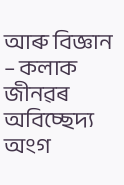আৰু বিজ্ঞান – কলাক জীনৱৰ অবিচ্ছেদ্য অংগ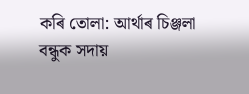কৰি তোলা: আৰ্থাৰ চিঞ্জলা
বন্ধুক সদায়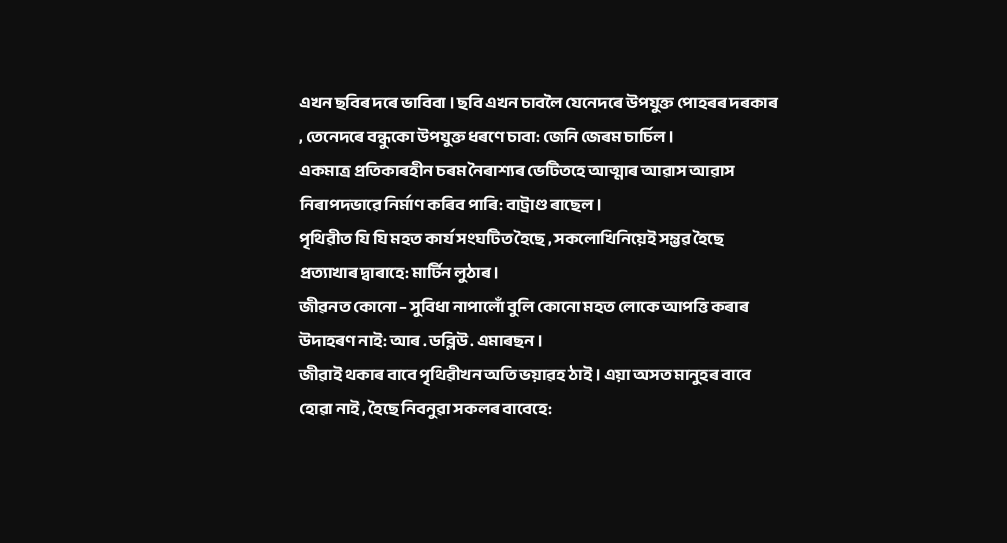এখন ছবিৰ দৰে ভাবিবা । ছবি এখন চাবলৈ যেনেদৰে উপযুক্ত পোহৰৰ দৰকাৰ , তেনেদৰে বন্ধুকো উপযুক্ত ধৰণে চাবা: জেনি জেৰম চাৰ্চিল ।
একমাত্ৰ প্ৰতিকাৰহীন চৰম নৈৰাশ্যৰ ভেটিতহে আত্মাৰ আৱাস আৱাস নিৰাপদভাৱে নিৰ্মাণ কৰিব পাৰি: বাট্ৰাণ্ড ৰাছেল ।
পৃথিৱীত যি যি মহত কাৰ্য সংঘটিত হৈছে , সকলোখিনিয়েই সম্ভৱ হৈছে প্ৰত্যাখাৰ দ্বাৰাহে: মাৰ্টিন লুঠাৰ ।
জীৱনত কোনো – সুবিধা নাপালোঁ বুলি কোনো মহত লোকে আপত্তি কৰাৰ উদাহৰণ নাই: আৰ . ডব্লিউ . এমাৰছন ।
জীৱাই থকাৰ বাবে পৃথিৱীখন অতি ভয়াৱহ ঠাই । এয়া অসত মানুহৰ বাবে হোৱা নাই , হৈছে নিবনুৱা সকলৰ বাবেহে: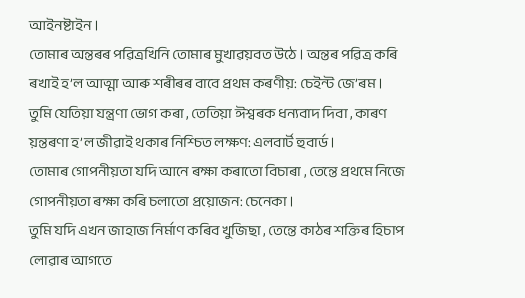আইনষ্টাইন ।
তোমাৰ অন্তৰৰ পৱিত্ৰখিনি তোমাৰ মুখাৱয়বত উঠে । অন্তৰ পৱিত্ৰ কৰি ৰখাই হ’ল আত্মা আৰু শৰীৰৰ বাবে প্ৰথম কৰণীয়: চেইন্ট জে’ৰম ।
তুমি যেতিয়া যন্ত্ৰণা ভোগ কৰা , তেতিয়া ঈশ্বৰক ধন্যবাদ দিবা , কাৰণ য়ন্তৰণা হ’ল জীৱাই থকাৰ নিশ্চিত লক্ষণ: এলবাৰ্ট হুবাৰ্ড ।
তোমাৰ গোপনীয়তা যদি আনে ৰক্ষা কৰাতো বিচাৰা , তেন্তে প্ৰথমে নিজে গোপনীয়তা ৰক্ষা কৰি চলাতো প্ৰয়োজন: চেনেকা ।
তুমি যদি এখন জাহাজ নিৰ্মাণ কৰিব খুজিছা , তেন্তে কাঠৰ শক্তিৰ হিচাপ লোৱাৰ আগতে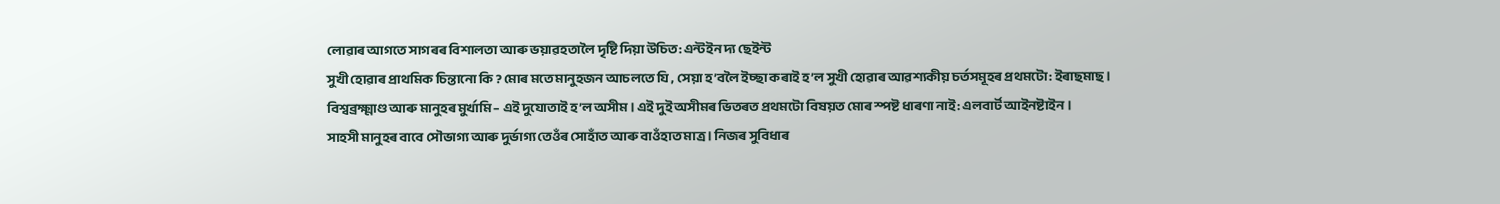লোৱাৰ আগতে সাগৰৰ বিশালতা আৰু ভয়াৱহতালৈ দৃষ্টি দিয়া উচিত: এন্টইন দ্য ছেইন্ট
সুখী হোৱাৰ প্ৰাথমিক চিন্তানো কি ? মোৰ মতে মানুহজন আচলতে যি , সেয়া হ’বলৈ ইচ্ছা কৰাই হ’ল সুখী হোৱাৰ আৱশ্যকীয় চৰ্তসমূহৰ প্ৰথমটো: ইৰাছমাছ ।
বিশ্বব্ৰক্ষ্মাণ্ড আৰু মানুহৰ মুৰ্খামি – এই দুযোতাই হ’ল অসীম । এই দুই অসীমৰ ভিতৰত প্ৰথমটো বিষয়ত মোৰ স্পষ্ট ধাৰণা নাই: এলবাৰ্ট আইনষ্টাইন।
সাহসী মানুহৰ বাবে সৌভাগ্য আৰু দুৰ্ভাগ্য তেওঁৰ সোহাঁত আৰু বাওঁহাত মাত্ৰ । নিজৰ সুবিধাৰ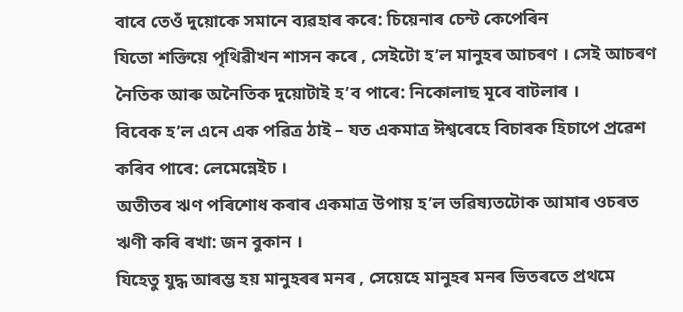বাবে তেওঁ দুয়োকে সমানে ব্যৱহাৰ কৰে: চিয়েনাৰ চেন্ট কেপেৰিন
যিতো শক্তিয়ে পৃথিৱীখন শাসন কৰে , সেইটো হ’ল মানুহৰ আচৰণ । সেই আচৰণ নৈতিক আৰু অনৈতিক দুয়োটাই হ’ব পাৰে: নিকোলাছ মূৰে বাটলাৰ ।
বিবেক হ’ল এনে এক পৱিত্ৰ ঠাই – যত একমাত্ৰ ঈশ্বৰেহে বিচাৰক হিচাপে প্ৰৱেশ কৰিব পাৰে: লেমেন্নেইচ ।
অতীতৰ ঋণ পৰিশোধ কৰাৰ একমাত্ৰ উপায় হ’ল ভৱিষ্যতটোক আমাৰ ওচৰত ঋণী কৰি ৰখা: জন বুকান ।
যিহেতু যুদ্ধ আৰম্ভ হয় মানুহৰৰ মনৰ , সেয়েহে মানুহৰ মনৰ ভিতৰতে প্ৰথমে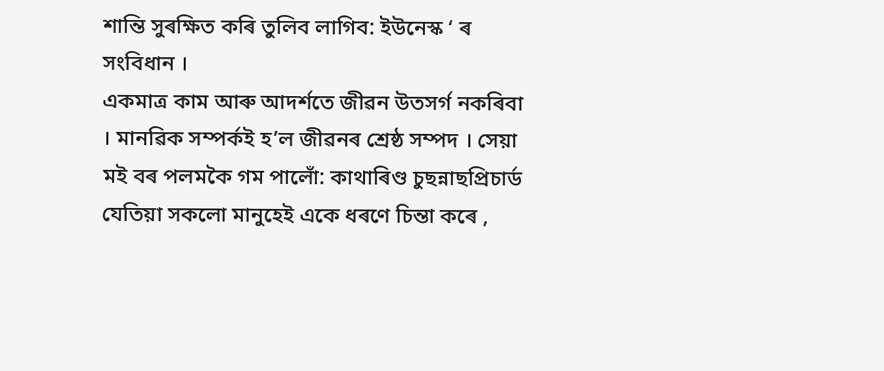শান্তি সুৰক্ষিত কৰি তুলিব লাগিব: ইউনেস্ক ‘ ৰ সংবিধান ।
একমাত্ৰ কাম আৰু আদৰ্শতে জীৱন উতসৰ্গ নকৰিবা । মানৱিক সম্পৰ্কই হ’ল জীৱনৰ শ্ৰেষ্ঠ সম্পদ । সেয়া মই বৰ পলমকৈ গম পালোঁ: কাথাৰিণ্ড চুছন্নাছপ্ৰিচাৰ্ড
যেতিয়া সকলো মানুহেই একে ধৰণে চিন্তা কৰে ,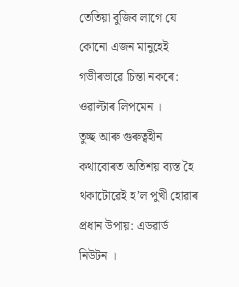তেতিয়া বুজিব লাগে যে কোনো এজন মানুহেই গভীৰভাৱে চিন্তা নকৰে: ওৱাল্টাৰ লিপমেন ।
তুচ্ছ আৰু গুৰুত্বহীন কথাবোৰত অতিশয় ব্যস্ত হৈ থকাটোৱেই হ’ল পুখী হোৱাৰ প্ৰধান উপায়: এডৱাৰ্ড নিউটন ।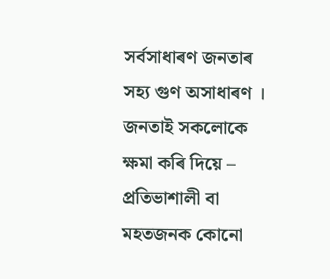সৰ্বসাধাৰণ জনতাৰ সহ্য গুণ অসাধাৰণ । জনতাই সকলোকে ক্ষমা কৰি দিয়ে – প্ৰতিভাশালী বা মহতজনক কোনো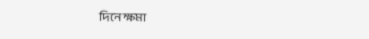দিনে ক্ষমা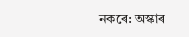নকৰে: অস্কাৰ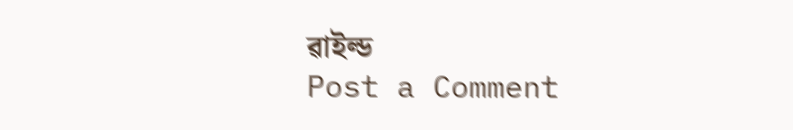ৱাইল্ড
Post a Comment